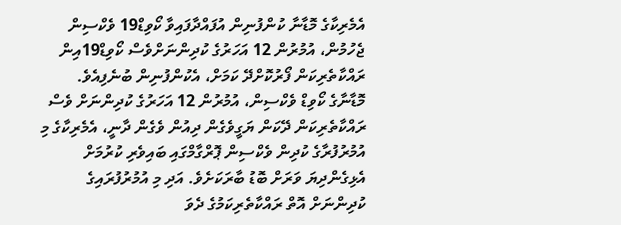އެމެރިކާގެ މޮޑާނާ ކުންފުނިން އުފައްދާފައިވާ ކޯވިޑް19 ވެކްސިން ޖެހުމުން، އުމުރުން 12 އަހަރުގެ ކުދިންނަށްވެސް ކޯވިޑް19އިން ރައްކާތެރިކަން ފޯރުކޮށްދޭ ކަމަށް، އެކުންފުނިން ބުނެފިއެވެ.
މޮޑާނާގެ ކޯވިޑް ވެކްސިން، އުމުރުން 12 އަހަރުގެ ކުދިންނަށް ވެސް ރައްކާތެރިކަން ދޭކަން ޔަގީވެގެން ދިއުން ވެގެން ދާނީ، އެމެރިކާގެ މި އުމުރުފުރާގެ ކުދިން ވެކްސިން ޕޮރްގާމްގައި ބައިވެރި ކުރުމަށް އެޅިގެންދިޔަ ވަރަށް ބޮޑު ބާރަކަށެވެ. އަދި މި އުމުރުފުރައިގެ ކުދިންނަށް އޮތް ރައްކާތެރިކަމުގެ ދެވަ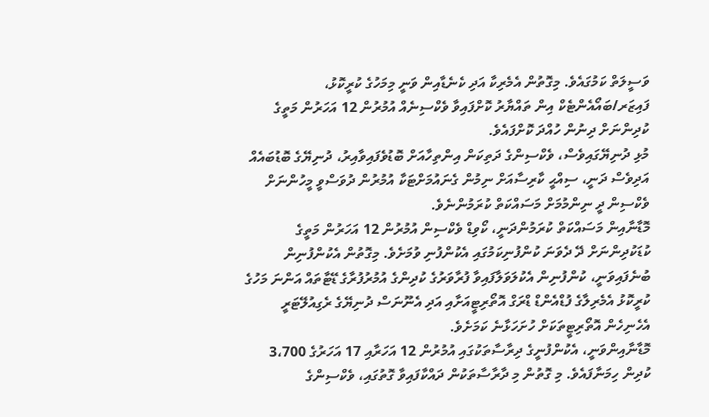ވަސީލަތް ކަމުގައެވެ. މިގޮތުން އެމެރިކާ އަދި ކެނެޑާއިން ވަނީ މިމަހުގެ ކުރީކޮޅު، ފައިޒަރ/ބައޯއެންޓެކް އިން ތައްޔާރު ކޮށްފައިވާ ވެކްސިނެއް އުމުރުން 12 އަހަރުން މަތީގެ ކުދިންނަށް ދިނުން ހުއްދަ ކޮށްފައެވެ.
މުޅި ދުނިޔޭގައިވެސް، ވެކްސިންގެ ދަތިކަން އިންތިހާއަށް ބޮޑުވެފައިވާއިރު، ދުނިޔޭގެ ބޮޑުބައެއް އަދިވެސް ދަނީ، ސިއްޙީ ކާރިސާއަށް ނިމުން ގެނައުމަށްޓަކާ އުމުރުން ދުވަސްވީ މީހުންނަށް ވެކްސިން ދީ ނިންމުމަށް މަސައްކަތް ކުރަމުންނެވެ.
މޮޑާނާއިން މަސައްކަތް ކުރަމުންދަނީ، ކޯވިޑް ވެކްސިން އުމުރުން 12 އަހަރުން މަތީގެ ކުޑަކުދިންނަށް ދޭ ދެވަނަ ކުންފުނިކަމުގައި އެކުންފުނި ވުމަށެވެ. މިގޮތުން އެކުންފުނިން ބުނެފައިވަނީ، ކުންފުނިން އެކުލަވަލާފައިވާ ފުރާވަރުގެ ކުދިންގެ އުމުރުފުރާގެ ޑޭޓާތައް އަންނަ މަހުގެ ކުރީކޮޅު އެމެރިލާގެ ފުޑްއެންޑް ޑްރަގް އޮތޯރިޓީއަށާއި އަދި އެނޫނަސް ދުނިޔޭގެ ރެގިއުލޭޓަރީ އެހެނިހެން އޮތޯރިޓީތަކަށް ހުށަހަޅާނެ ކަމަށެވެ.
މޮޑާނާއިންވަނީ، އެކުންފުނީގެ ދިރާސާތަކުގައި އުމުރުން 12 އަހަރާއި 17 އަހަރުގެ 3،700 ކުދިން ހިމަނާފައެވެ. މި ގޮތުން މި ދާރާސާތަކުން ދައްކާފައިވާ ގޮތުގައި، ވެކްސިންގެ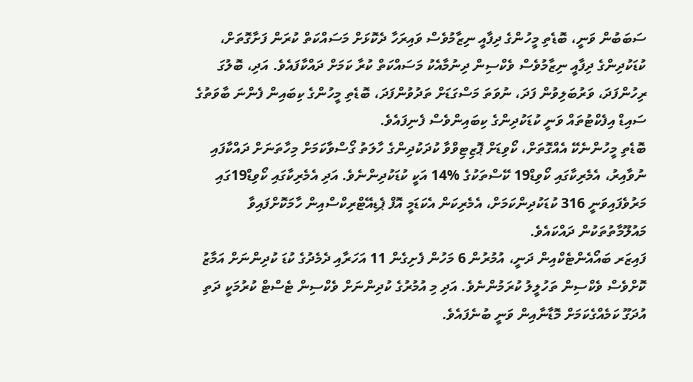ސަބަބުން ވަނީ، ބޮޑެތި މީހުންގެ ދިފާއީ ނިޒާމުވެސް ވައިރަހާ ދެކޮޅަށް މަސައްކަތް ކުރަން ފަށާގޮތަށް، ކުޑަކުދިންގެ ދިފާއީ ނިޒާމުވެސް ވެކްސިން ދިނުމާއެކު މަސައްކަތް ކުރާ ކަމަށް ދައްކާފައެވެ. އަދި، ބޮލުގަ ރިހުންފަދަ، ވަރުބަލިވުން ފަދަ، ނުވަތަ މަސްގަޑަށް ތަދުވުންފަދަ، ބޮޑެތި މީހުންގެ ކިބައިން ފެންނަ ބާވަތުގެ ސައިޑް އިފެކްޓުތައް ވަނީ ކުޑަކުދިންގެ ކިބައިންވެސް ފެނިފައެވެ.
ބޮޑެތި މީހުންނެކޭ އެއްގޮތަށް، ކޯވިޑަށް ޕޮޒިޓިވްވާ ކުދަކުދިންގެ ހާލަތު ގޯސްވާކަމަށް މިހާތަނަށް ދައްކާފައި ނުވާއިރު، އެމެރިކާގައި ކޯވިޑް19 ކޭސްތަކުގެ %14 އަކީ ކުޑަކުދިންނެވެ. އަދި އެމެރިކާގައި ކޯވިޑް19ގައި މަރުވެފައިވަނީ 316 ކުޑަކުދިންކަމަށް، އެމެރިކަން އެކަޑަމީ އޮފް ޕެޑިއޭޓްރިކްސްއިން ހާމަކޮށްފައިވާ މައުލޫމާތުތަކުން ދައްކައެވެ.
ފައިޒަރ ބައޯއެންޓެކްއިން ދަނީ، އުމުރުން 6 މަހުން ފެށިގެން 11 އަހަރާއި ދެމެދުގެ ކުޑަ ކުދިންނަށް އަމާޒު ކޮށްވެސް ވެކްސިން ތަހުލީލު ކުރަމުންނެވެ. އަދި މި އުމުރުގެ ކުދިންނަށް ވެކްސިން ޓެސްޓް ކުރުމަކީ ދަތި އުދަގޫ ކަމެއްގެކަމަށް މޮޑާނާއިން ވަނީ ބުނެފައެވެ.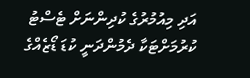އަދި މިއުމުރުގެ ކުދިންނަށް ޓެސްޓު ކުރުމަށްޓަކާ ދެމުންދަނީ ކުޑަ ޑޯޒެއްގެ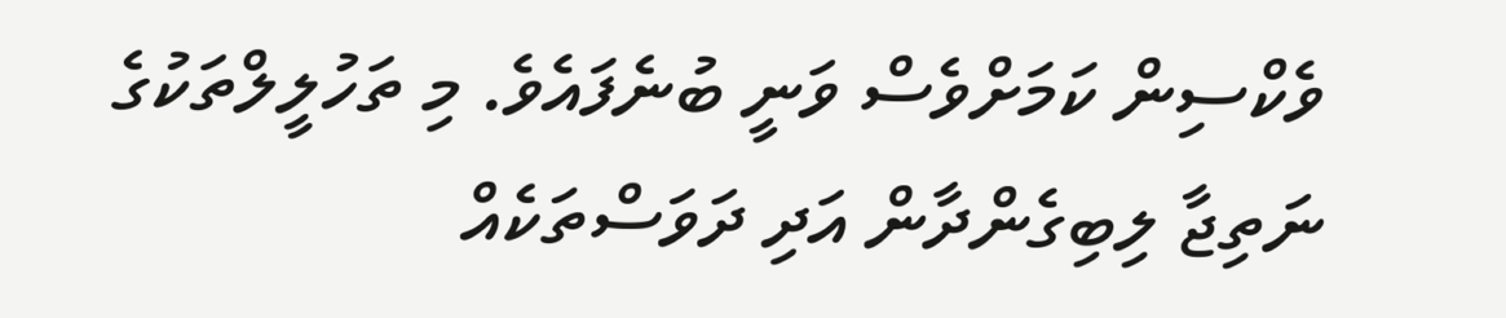ވެކްސިން ކަމަށްވެސް ވަނީ ބުނެފައެވެ. މި ތަހުލީލްތަކުގެ ނަތިޖާ ލިބިގެންދާން އަދި ދަވަސްތަކެއް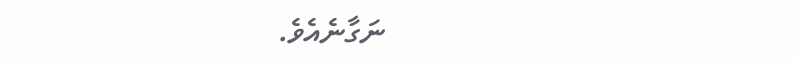ނަގާނެއެވެ.